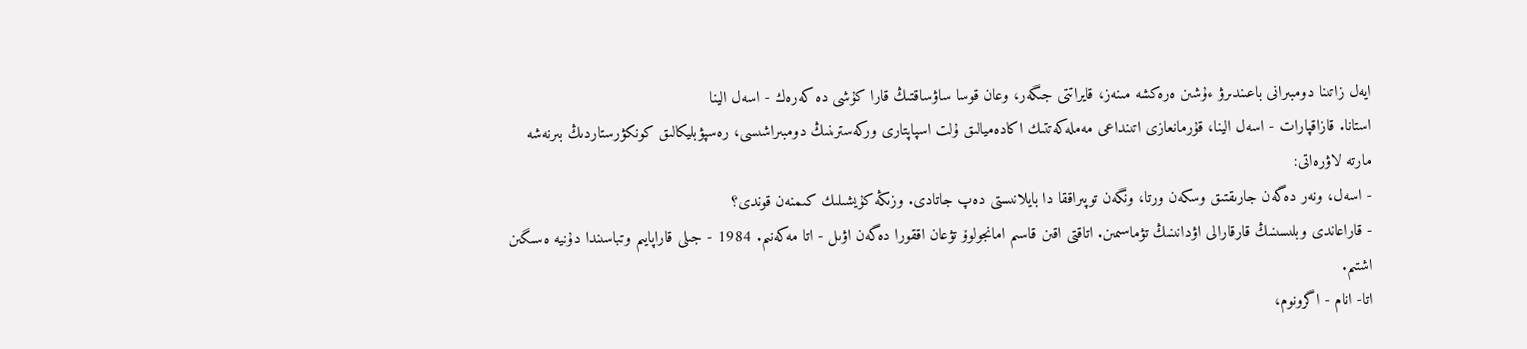ايەل زاتىنا دومبىرانى باعىندىرۋ ءۇشىن ەرەكشە مىنەز، قايراتتى جىگەر، وعان قوسا ساۋساقتىڭ قارا كۇشى دە كەرەك - اسەل الينا
استانا. قازاقپارات - اسەل الينا، قۇرمانعازى اتىنداعى مەملەكەتتىك اكادەميالىق ۇلت اسپاپتارى وركەسترىنىڭ دومبىراشىسى، رەسپۋبليكالىق كونكۋرستاردىڭ بىرنەشە مارتە لاۋرەاتى:
- اسەل، ونەر دەگەن جارىقتىق وسكەن ورتا، ونگەن توپىراققا دا بايلانىستى دەپ جاتادى. وزىڭە كۇيشىلىك كىمنەن قوندى؟
- قاراعاندى وبلىسىنىڭ قارقارالى اۋدانىنىڭ تۋماسىمىن. اتاقتى اقىن قاسىم امانجولوۆ تۋعان اققورا دەگەن اۋىل - اتا مەكەنىم. 1984 - جىلى قاراپايىم وتباسىندا دۇنيە ەسىگىن اشتىم.
اتا- انام - اگرونوم،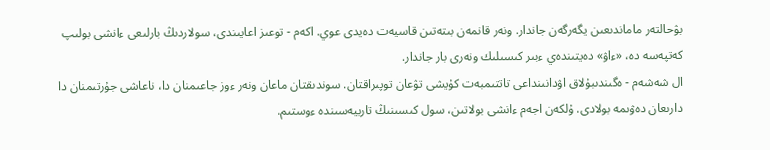بۋحالتەر ماماندىعىن يگەرگەن جاندار. ونەر قانمەن بىتەتىن قاسيەت دەيدى عوي. اكەم - توعىز اعايىندى، سولاردىڭ بارلىعى ءانشى بولىپ كەتپەسە دە، «ءاۋ» دەيتىندەي ءبىر كىسىلىك ونەرى بار جاندار.
ال شەشەم - ەگىندىبۇلاق اۋدانىنداعى تاتتىمبەت كۇيشى تۋعان توپىراقتان. سوندىقتان ماعان ونەر ءوز جاعىمنان دا، ناعاشى جۇرتىمنان دا دارىعان دەۋىمە بولادى. ۇلكەن اجەم ءانشى بولاتىن، سول كىسىنىڭ تاربيەسىندە ءوستىم.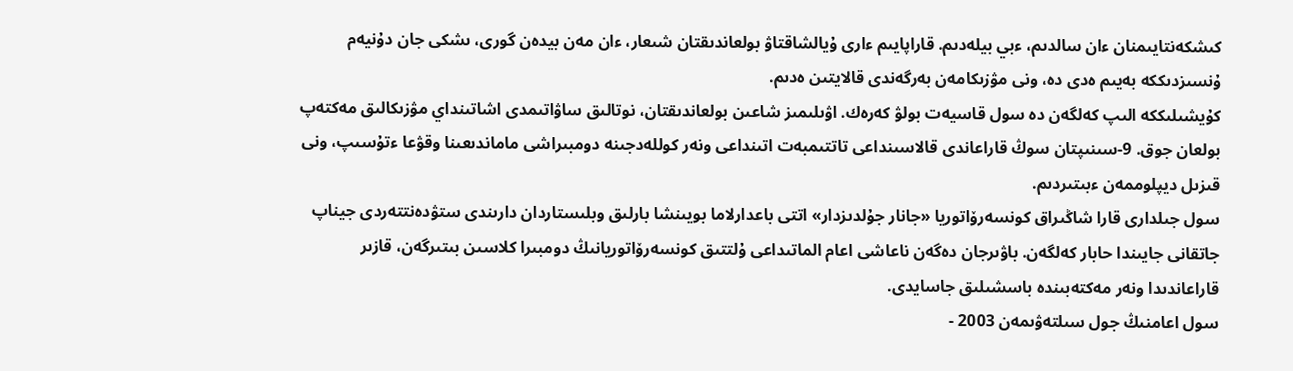كىشكەنتايىمنان ءان سالدىم، ءبي بيلەدىم. قاراپايىم ءارى ۇيالشاقتاۋ بولعاندىقتان شىعار، ءان مەن بيدەن گورى، ىشكى جان دۇنيەم ۇنسىزدىككە بەيىم ەدى دە، ونى مۋزىكامەن بەرگەندى قالايتىن ەدىم.
كۇيشىلىككە الىپ كەلگەن دە سول قاسيەت بولۋ كەرەك. اۋىلىمىز شاعىن بولعاندىقتان، نوتالىق ساۋاتىمدى اشاتىنداي مۋزىكالىق مەكتەپ بولعان جوق. 9-سىنىپتان سوڭ قاراعاندى قالاسىنداعى تاتتىمبەت اتىنداعى ونەر كوللەدجىنە دومبىراشى ماماندىعىنا وقۋعا ءتۇسىپ، ونى قىزىل ديپلوممەن ءبىتىردىم.
سول جىلدارى قارا شاڭىراق كونسەرۆاتوريا «جانار جۇلدىزدار» اتتى باعدارلاما بويىنشا بارلىق وبلىستاردان دارىندى ستۋدەنتتەردى جيناپ جاتقانى جايىندا حابار كەلگەن. باۋىرجان دەگەن ناعاشى اعام الماتىداعى ۇلتتىق كونسەرۆاتوريانىڭ دومبىرا كلاسىن بىتىرگەن، قازىر قاراعاندىدا ونەر مەكتەبىندە باسشىلىق جاسايدى.
سول اعامنىڭ جول سىلتەۋىمەن 2003 -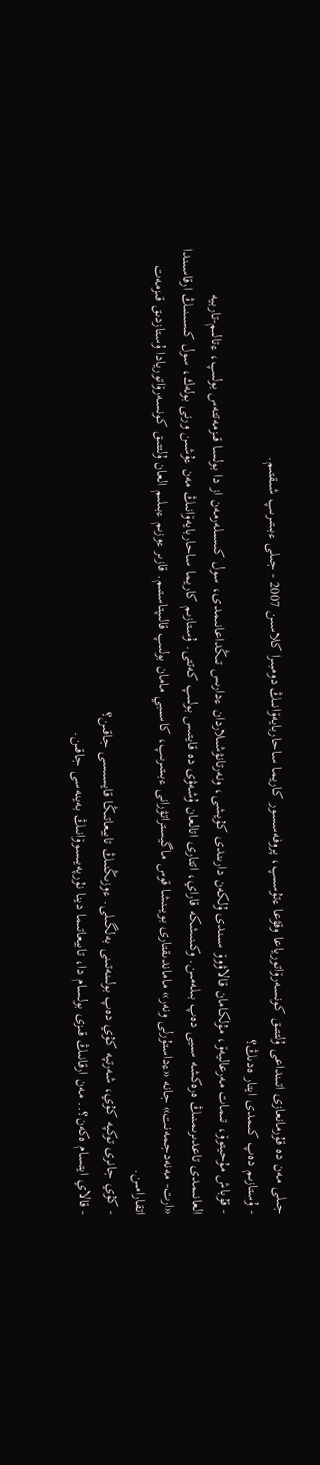جىلى مەن دە قۇرمانعازى اتىنداعى ۇلتتىق كونسەرۆاتورياعا وقۋعا ءتۇسىپ، پروفەسسور كاريما ساحاربايەۆانىڭ دومبىرا كلاسىن 2007 - جىلى ءبىتىرىپ شىقتىم.
- ۇستازىم دەپ كىمدى ايتار ەدىڭ؟
- قۇباش مۇحيتوۆ، تىمات مەرعاليەۆ، مۇلكامان قالاۋوۆ سىندى ۇلكەن دارىندى كۇيشى، ونەرتانۋشىلاردان ءدارىس تىڭداعانىمدى، سول كىسىلەرمەن از دا بولسا قىزمەتتەس بولىپ، ءتالىم-تاربيە العانىمدى تاعدىرىمنىڭ ەرەكشە سىيى دەپ بىلەمىن. وكىنىشكە قاراي، اتتارى اتالعان ۇشەۋى دە قايتىس بولىپ كەتتى. ۇستازىم كاريما ساحاربايەۆانىڭ مەن ءۇشىن ورنى بولەك، سول كىسىنىڭ ارقاسىندا «ارت- مەنەدجمەنت» جانە «ءداستۇرلى ونەر» ماماندىقتارى بويىنشا قوس ماگيستراتۋرانى ءبىتىرىپ، كاسىبي مامان بولىپ قالىپتاستىم. قازىر ءوزىم ءبىلىم العان ۇلتتىق كونسەرۆاتوريادا ۇستازدىق قىزمەت اتقارامىن.
- كۇي جانرى توكپە كۇي، شەرتپە كۇي دەپ بولىنەتىنى بەلگىلى. ءوزىڭنىڭ تابيعاتىڭا قايسىسى جاقىن؟
- قالاي ايتسام ەكەن؟.. مەن ارقانىڭ قىزى بولسام دا، تابيعاتىما دينا نۇرپەيىسوۆانىڭ بەينەسى جاقىن.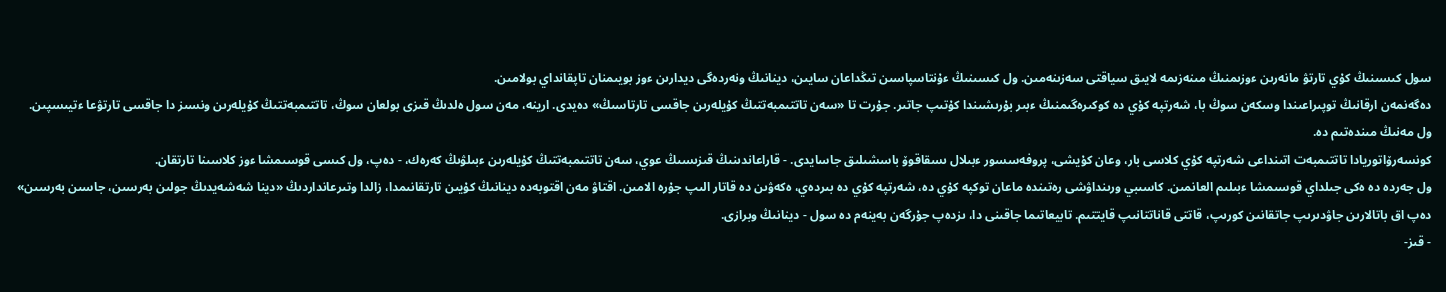سول كىسىنىڭ كۇي تارتۋ مانەرىن ءوزىمنىڭ مىنەزىمە لايىق سياقتى سەزىنەمىن. ول كىسىنىڭ ءۇنتاسپاسىن تىڭداعان سايىن، دينانىڭ ونەردەگى ديدارىن ءوز بويىمنان تاپقانداي بولامىن.
دەگەنمەن ارقانىڭ توپىراعىندا وسكەن سوڭ با، شەرتپە كۇي دە كوكىرەگىمنىڭ ءبىر بۇرىشىندا كۇتىپ جاتىر. جۇرت تا «سەن تاتتىمبەتتىڭ كۇيلەرىن جاقسى تارتاسىڭ» دەيدى. ارينە، مەن سول ەلدىڭ قىزى بولعان سوڭ، تاتتىمبەتتىڭ كۇيلەرىن ونسىز دا جاقسى تارتۋعا ءتيىسپىن.
ول مەنىڭ مىندەتىم دە.
كونسەرۆاتوريادا تاتتىمبەت اتىنداعى شەرتپە كۇي كلاسى بار، وعان كۇيشى، پروفەسسور ءبىلال ىسقاقوۆ باسشىلىق جاسايدى. - قاراعاندىنىڭ قىزىسىڭ عوي، سەن تاتتىمبەتتىڭ كۇيلەرىن ءبىلۋىڭ كەرەك، - دەپ، ول كىسى قوسىمشا ءوز كلاسىنا تارتقان.
ول جەردە دە ەكى جىلداي قوسىمشا ءبىلىم العانمىن. كاسىبي ورىنداۋشى رەتىندە ماعان توكپە كۇي دە، شەرتپە كۇي دە بىردەي، ەكەۋىن دە قاتار الىپ جۇرە الامىن. اقتاۋ مەن اقتوبەدە دينانىڭ كۇيىن تارتقانىمدا، زالدا وتىرعانداردىڭ «دينا شەشەيدىڭ جولىن بەرسىن، جاسىن بەرسىن» دەپ اق باتالارىن جاۋدىرىپ جاتقانىن كورىپ، قاتتى قاناتتانىپ قايتتىم. تابيعاتىما جاقىنى دا، ىزدەپ جۇرگەن بەينەم دە سول - دينانىڭ وبرازى.
- قىز-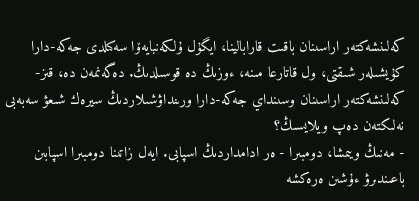كەلىنشەكتەر اراسىنان باقىت قارابالينا، ايگۇل ۇلكەنبايەۆا سەكىلدى جەكە-دارا كۇيشىلەر شىقتى، ول قاتارعا مىنە، ءوزىڭ دە قوسىلدىڭ. دەگەنمەن دە، قىز-كەلىنشەكتەر اراسىنان وسىنداي جەكە-دارا ورىنداۋشىلاردىڭ سيرەك شىعۋ سەبەبى نەلىكتەن دەپ ويلايسىڭ؟
- مەنىڭ ويىمشا، دومبىرا - ەر ادامداردىڭ اسپابى. ايەل زاتىنا دومبىرا اسپابىن باعىندىرۋ ءۇشىن ەرەكشە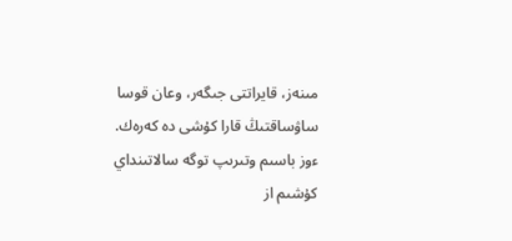مىنەز، قايراتتى جىگەر، وعان قوسا ساۋساقتىڭ قارا كۇشى دە كەرەك. ءوز باسىم وتىرىپ توگە سالاتىنداي كۇشىم از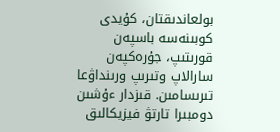بولعاندىقتان، كۇيدى كوبىنەسە باسپەن قورىتىپ، جۇرەكپەن سارالاپ وتىرىپ ورىنداۋعا تىرىسامىن. قىزدار ءۇشىن دومبىرا تارتۋ فيزيكالىق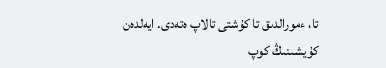تا، ءمورالدىق تا كۇشتى تالاپ ەتەدى. ايەلدەن كۇيشىنىڭ كوپ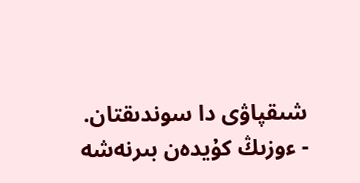شىقپاۋى دا سوندىقتان.
- ءوزىڭ كۇيدەن بىرنەشە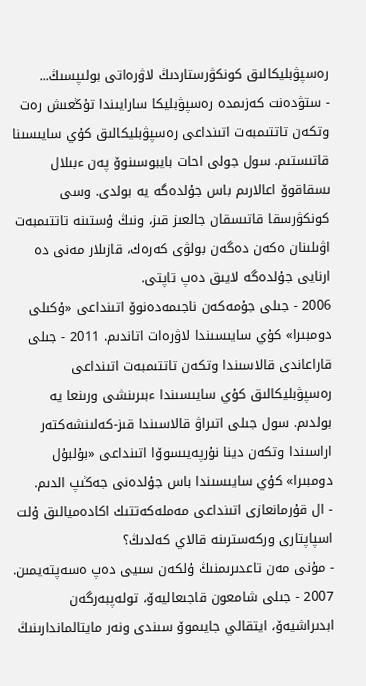رەسپۋبليكالىق كونكۋرستاردىڭ لاۋرەاتى بولىپسىڭ...
- ستۋدەنت كەزىمدە رەسپۋبليكا سارايىندا تۇڭعىش رەت وتكەن تاتتىمبەت اتىنداعى رەسپۋبليكالىق كۇي سايىسىنا قاتىستىم. سول جولى احات بايبوسىنوۆ پەن ءبىلال ىسقاقوۆ اعالارىم باس جۇلدەگە يە بولدى. وسى كونكۋرسقا قاتىسقان جالعىز قىز، ونىڭ ۇستىنە تاتتىمبەت اۋىلىنان ەكەن دەگەن بولۋى كەرەك، قازىلار مەنى دە ارنايى جۇلدەگە لايىق دەپ تاپتى.
2006 - جىلى جۇمەكەن ناجىمەدەنوۆ اتىنداعى «ۇكىلى دومبىرا» كۇي سايىسىندا لاۋرەات اتاندىم. 2011 - جىلى قاراعاندى قالاسىندا وتكەن تاتتىمبەت اتىنداعى رەسپۋبليكالىق كۇي سايىسىندا ءبىرىنشى ورىنعا يە بولدىم. سول جىلى اتىراۋ قالاسىندا قىز-كەلىنشەكتەر اراسىندا وتكەن دينا نۇرپەيىسوۆا اتىنداعى «بۇلبۇل دومبىرا» كۇي سايىسىندا باس جۇلدەنى جەڭىپ الدىم.
- ال قۇرمانعازى اتىنداعى مەملەكەتتىك اكادەميالىق ۇلت اسپاپتارى وركەسترىنە قالاي كەلدىڭ؟
- مۇنى مەن تاعدىرىمنىڭ ۇلكەن سىيى دەپ ەسەپتەيمىن. 2007 - جىلى شامعون قاجىعاليەۆ، تولەپبەرگەن ابدىراشيەۆ، ايتقالي جايىموۆ سىندى ونەر مايتالماندارىنىڭ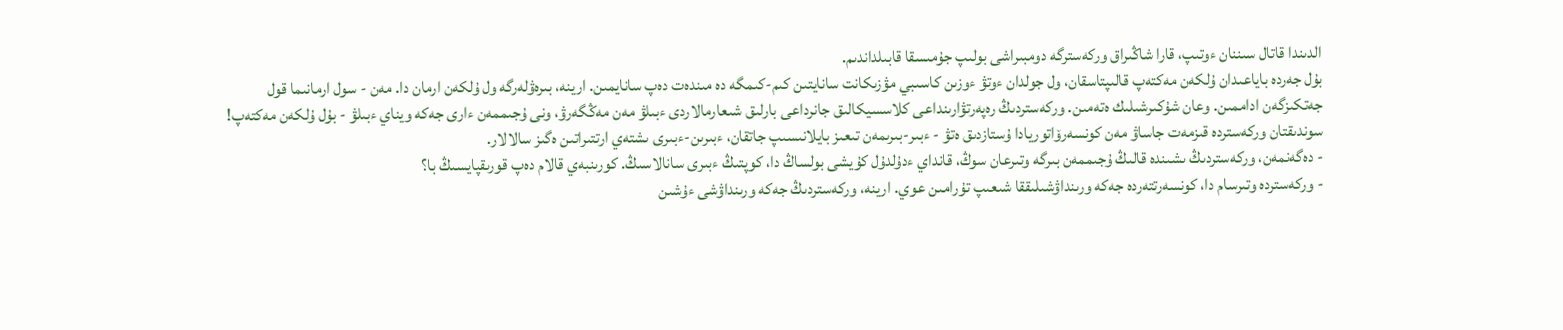الدىندا قاتال سىننان ءوتىپ، قارا شاڭىراق وركەسترگە دومبىراشى بولىپ جۇمىسقا قابىلداندىم.
بۇل جەردە باياعىدان ۇلكەن مەكتەپ قالىپتاسقان، ول جولدان ءوتۋ ءوزىن كاسىبي مۋزىكانت سانايتىن كىم-كىمگە دە مىندەت دەپ سانايمىن. ارينە، بىرەۋلەرگە ول ۇلكەن ارمان دا. مەن - سول ارمانىما قول جەتكىزگەن اداممىن. وعان شۇكىرشىلىك ەتەمىن. وركەستردىڭ رەپەرتۋارىنداعى كلاسسيكالىق جانرداعى بارلىق شىعارمالاردى ءبىلۋ مەن مەڭگەرۋ، ونى ۇجىممەن ءارى جەكە ويناي ءبىلۋ - بۇل ۇلكەن مەكتەپ! سوندىقتان وركەستردە قىزمەت جاساۋ مەن كونسەرۆاتوريادا ۇستازدىق ەتۋ - ءبىر-بىرىمەن تىعىز بايلانىسىپ جاتقان، ءبىرىن-ءبىرى ىشتەي ارتتىراتىن ەگىز سالالار.
- دەگەنمەن، وركەستردىڭ ىشىندە قالىڭ ۇجىممەن بىرگە وتىرعان سوڭ، قانداي ءدۇلدۇل كۇيشى بولساڭ دا، كوپتىڭ ءبىرى سانالاسىڭ. كورىنبەي قالام دەپ قورىقپايسىڭ با؟
- وركەستردە وتىرسام دا، كونسەرتتەردە جەكە ورىنداۋشىلىققا شىعىپ تۇرامىن عوي. ارينە، وركەستردىڭ جەكە ورىنداۋشى ءۇشىن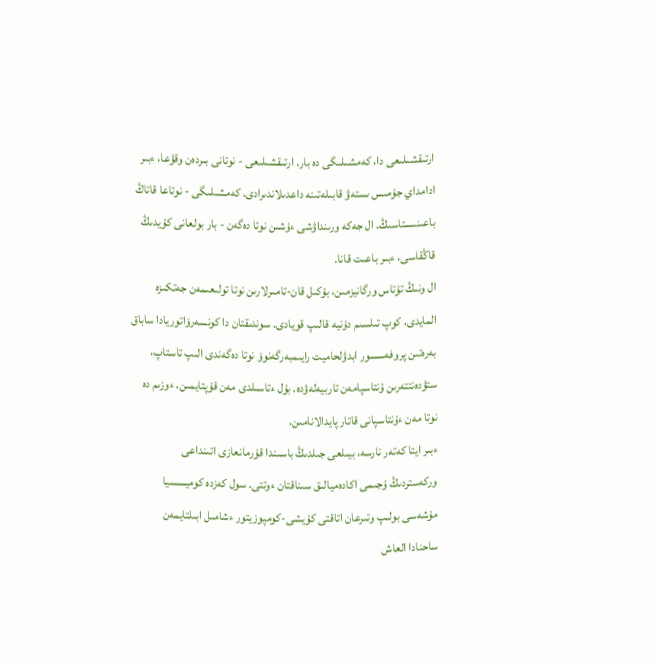ارتىقشىلىعى دا، كەمشىلىگى دە بار. ارتىقشىلىعى - نوتانى بىردەن وقۋعا، ءبىر ادامداي جۇمىس ىستەۋ قابىلەتىنە داعدىلاندىرادى. كەمشىلىگى - نوتاعا قاتاڭ باعىنىستاسىڭ. ال جەكە ورىنداۋشى ءۇشىن نوتا دەگەن - بار بولعانى كۇيدىڭ قاڭقاسى، ءبىر باعىت قانا.
ال ونىڭ تۇتاس ورگانيزمىن، بۇكىل قان-تامىرلارىن نوتا تولىعىمەن جەتكىزە المايدى، كوپ تىلسىم دۇنيە قالىپ قويادى. سوندىقتان دا كونسەرۆاتوريادا ساباق بەرەتىن پروفەسسور ابدۋلحاميت رايىمبەرگەنوۆ نوتا دەگەندى الىپ تاستاپ، ستۋدەنتتەرىن ۇنتاسپامەن تاربيەلەۋدە. بۇل ءتاسىلدى مەن قۇپتايمىن. ءوزىم دە نوتا مەن ءۇنتاسپانى قاتار پايدالانامىن.
ءبىر ايتا كەتەر نارسە، بيىلعى جىلدىڭ باسىندا قۇرمانعازى اتىنداعى وركەستردىڭ ۇجىمى اكادەميالىق سىناقتان ءوتتى. سول كەزدە كوميسسيا مۇشەسى بولىپ وتىرعان اتاقتى كۇيشى-كومپوزيتور ءشامىل ابىلتايمەن ساحنادا العاش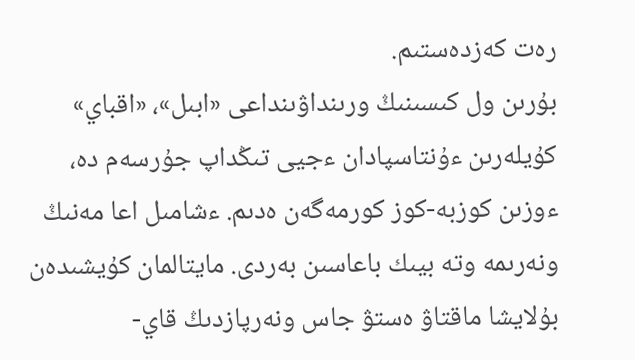رەت كەزدەستىم.
بۇرىن ول كىسىنىڭ ورىنداۋىنداعى «ابىل»، «اقباي» كۇيلەرىن ءۇنتاسپادان ءجيى تىڭداپ جۇرسەم دە، ءوزىن كوزبە-كوز كورمەگەن ەدىم. ءشامىل اعا مەنىڭ ونەرىمە وتە بيىك باعاسىن بەردى. مايتالمان كۇيشىدەن بۇلايشا ماقتاۋ ەستۋ جاس ونەرپازدىڭ قاي-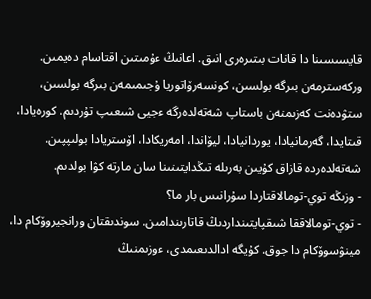قايسىسىنا دا قانات بىتىرەرى انىق. اعانىڭ ءۇمىتىن اقتاسام دەيمىن.
وركەسترمەن بىرگە بولسىن، كونسەرۆاتوريا ۇجىمىمەن بىرگە بولسىن، ستۋدەنت كەزىمنەن باستاپ شەتەلدەرگە ءجيى شىعىپ تۇردىم. كورەيادا، قىتايدا، گەرمانيادا، يوردانيادا، ليۆاندا، امەريكادا، اۆستريادا بولىپپىن. شەتەلدەردە قازاق كۇيىن بەرىلە تىڭدايتىنىنا سان مارتە كۋا بولدىم.
- وزىڭە توي-تومالاقتاردا سۇرانىس بار ما؟
- توي-تومالاققا شىقپايتىنداردىڭ قاتارىندامىن. سوندىقتان ورانجيروۆكام دا، مينۋسوۆكام دا جوق. كۇيگە ادالدىعىمدى، ءوزىمنىڭ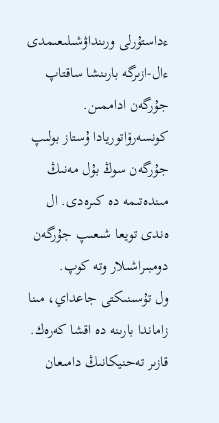ءداستۇرلى ورىنداۋشىلىعىمدى ءال-ازىرگە بارىنشا ساقتاپ جۇرگەن اداممىن. كونسەرۆاتوريادا ۇستاز بولىپ جۇرگەن سوڭ بۇل مەنىڭ مىندەتىمە دە كىرەدى. ال ەندى تويعا شىعىپ جۇرگەن دومبىراشىلار وتە كوپ.
ول تۇسىنىكتى جاعداي، مىنا زاماندا بارىنە دە اقشا كەرەك. قازىر تەحنيكانىڭ دامىعان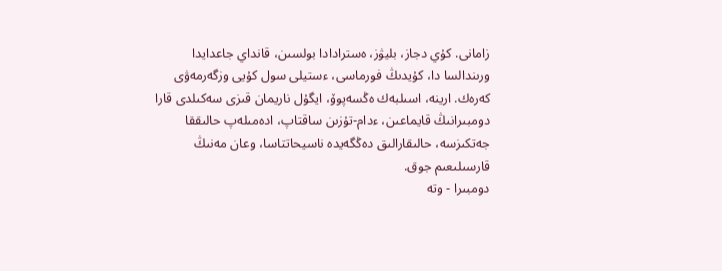زامانى. كۇي دجاز، بليۋز، ەسترادادا بولسىن، قانداي جاعدايدا ورىندالسا دا، كۇيدىڭ فورماسى، ءستيلى سول كۇيى وزگەرمەۋى كەرەك. ارينە، اسىلبەك ەڭسەپوۆ، ايگۇل ناريمان قىزى سەكىلدى قارا دومبىرانىڭ قايماعىن، ءدام-تۇزىن ساقتاپ، ادەمىلەپ حالىققا جەتكىزسە، حالىقارالىق دەڭگەيدە ناسيحاتتاسا، وعان مەنىڭ قارسىلىعىم جوق.
دومبىرا - وتە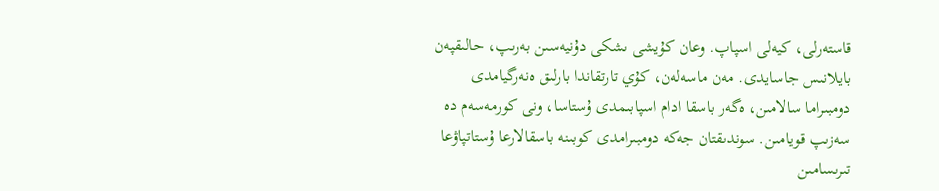قاستەرلى، كيەلى اسپاپ. وعان كۇيشى ىشكى دۇنيەسىن بەرىپ، حالىقپەن بايلانىس جاسايدى. مەن ماسەلەن، كۇي تارتقاندا بارلىق ەنەرگيامدى دومبىراما سالامىن، ەگەر باسقا ادام اسپابىمدى ۇستاسا، ونى كورمەسەم دە سەزىپ قويامىن. سوندىقتان جەكە دومبىرامدى كوبىنە باسقالارعا ۇستاتپاۋعا تىرىسامىن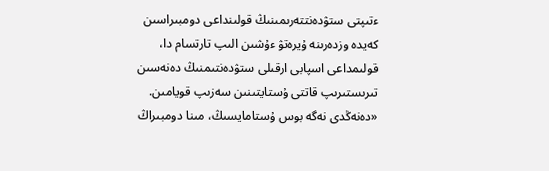ءتىپتى ستۋدەنتتەرىمىنىڭ قولىنداعى دومبىراسىن كەيدە وزدەرىنە ۇيرەتۋ ءۇشىن الىپ تارتسام دا، قولىمداعى اسپابى ارقىلى ستۋدەنتىمنىڭ دەنەسىن تىرىستىرىپ قاتتى ۇستايتىنىن سەزىپ قويامىن. «دەنەڭدى نەگە بوس ۇستامايسىڭ، مىنا دومبىراڭ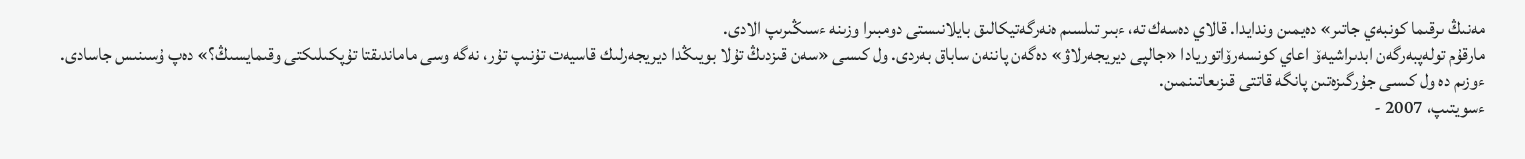مەنىڭ ىرقىما كونبەي جاتىر» دەيمىن وندايدا. قالاي دەسەك تە، ءبىر تىلسىم ەنەرگەتيكالىق بايلانىستى دومبىرا وزىنە ءسىڭىرىپ الادى.
مارقۇم تولەپبەرگەن ابدىراشيەۆ اعاي كونسەرۆاتوريادا «جالپى ديريجەرلاۋ» دەگەن پاننەن ساباق بەردى. ول كىسى «سەن قىزدىڭ تۇلا بويىڭدا ديريجەرلىك قاسيەت تۇنىپ تۇر، نەگە وسى ماماندىقتا تۇپكىلىكتى وقىمايسىڭ؟» دەپ ۇسىنىس جاسادى. ءوزىم دە ول كىسى جۇرگىزەتىن پانگە قاتتى قىزىعاتىنمىن.
ءسويتىپ، 2007 -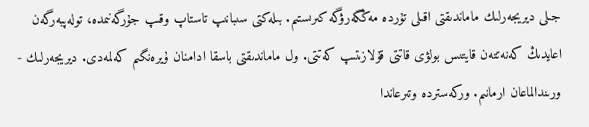جىلى ديريجەرلىك ماماندىقتى اقىلى تۇردە مەڭگەرۋگە كىرىستىم. بىلەكتى سىبانىپ تاستاپ وقىپ جۇرگەنىمدە، تولەپبەرگەن اعايدىڭ كەنەتتەن قايتىس بولۋى قاتتى قۇلازىتىپ كەتتى. ول ماماندىقتى باسقا ادامنان ۇيرەنگىم كەلمەدى. ديريجەرلىك - ورىندالماعان ارمانىم. وركەستردە وتىرعاندا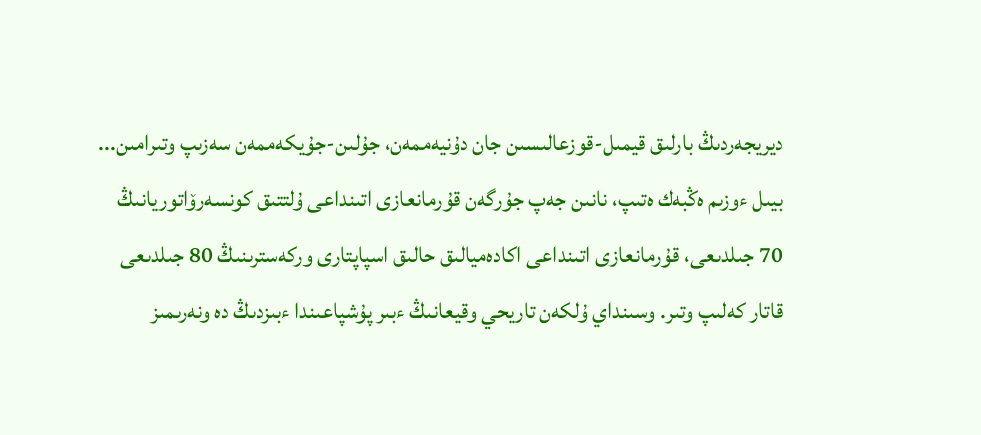ديريجەردىڭ بارلىق قيمىل-قوزعالىسىن جان دۇنيەممەن، جۇلىن-جۇيكەممەن سەزىپ وتىرامىن...
بيىل ءوزىم ەڭبەك ەتىپ، نانىن جەپ جۇرگەن قۇرمانعازى اتىنداعى ۇلتتىق كونسەرۆاتوريانىڭ 70 جىلدىعى، قۇرمانعازى اتىنداعى اكادەميالىق حالىق اسپاپتارى وركەسترىنىڭ 80 جىلدىعى قاتار كەلىپ وتىر. وسىنداي ۇلكەن تاريحي وقيعانىڭ ءبىر پۇشپاعىندا ءبىزدىڭ دە ونەرىمىز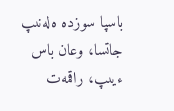باسپا سوزدە ەلەنىپ جاتسا، وعان باس ءيىپ، راقمەت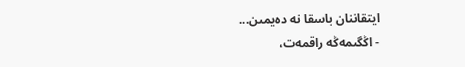ايتقاننان باسقا نە دەيمىن...
- اڭگىمەڭە راقمەت،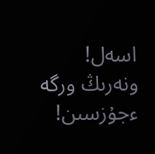اسەل! ونەرىڭ ورگە ءجۇزسىن!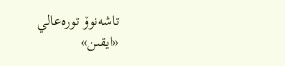تاشەنوۆ تورەعالي
«ايقىن»